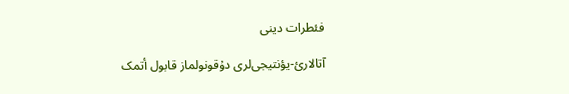فئطرات دینی

آتالارئ-یؤنتیجی‌لری دۇقونولماز قابول أتمک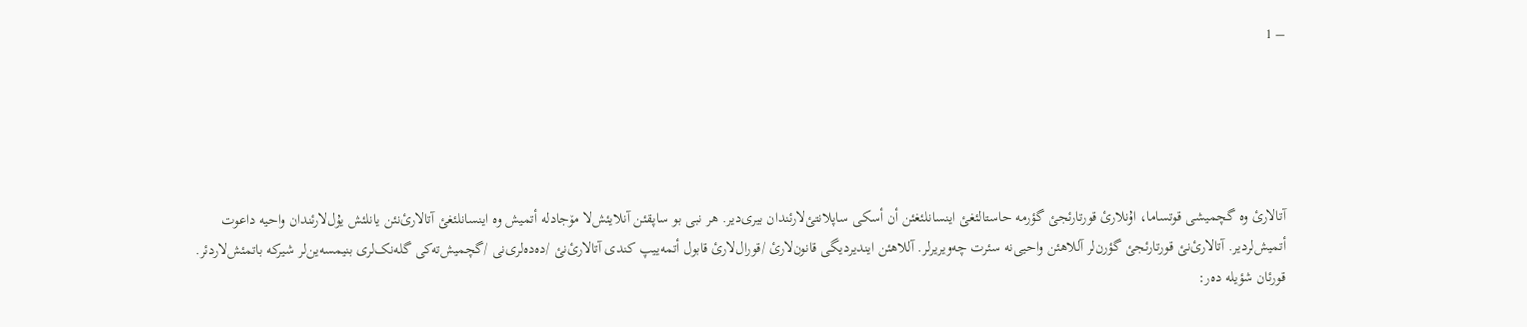– 1





آتالارئ وە گچمیشی قوتساما، اۇنلارئ قورتارئجئ گؤرمە حاستالئغئ اینسانلئغئن أن أسکی ساپلانتئ‌لارئندان بیری‌دیر. هر نبی بو ساپقئن آنلایئش‌لا مۆجادلە أتمیش وە اینسانلئغئ آتالارئ‌نئن یانلئش یۇل‌لارئندان واحیە داعوت أتمیش‌لردیر. آتالارئ‌نئ قورتارئجئ گؤرن‌لر آللاهئن واحیی‌نە سئرت چەویریرلر. آللاهئن ایندیردیگی قانون‌لارئ /قورال‌لارئ قابول أتمەییپ کندی آتالارئ‌نئ /دەدەلری‌نی /گچمیش‌تەکی گلەنک‌لری بنیمسەین‌لر شیرکە باتمئش‌لاردئر. قورئان شؤیلە دەر: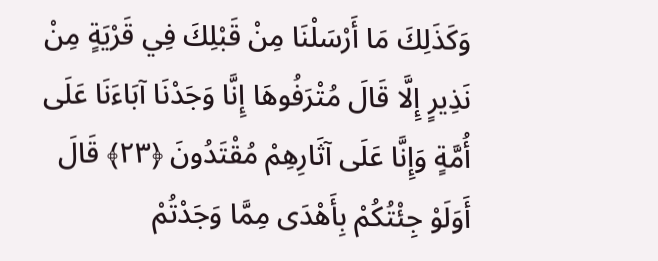وَكَذَلِكَ مَا أَرْسَلْنَا مِنْ قَبْلِكَ فِي قَرْيَةٍ مِنْ نَذِيرٍ إِلَّا قَالَ مُتْرَفُوهَا إِنَّا وَجَدْنَا آبَاءَنَا عَلَى أُمَّةٍ وَإِنَّا عَلَى آثَارِهِمْ مُقْتَدُونَ ﴿۲۳﴾ قَالَ أَوَلَوْ جِئْتُكُمْ بِأَهْدَى مِمَّا وَجَدْتُمْ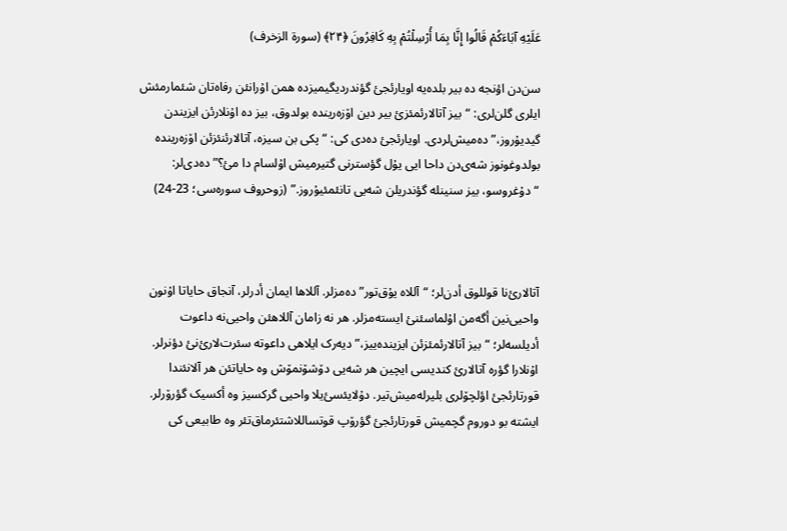عَلَيْهِ آبَاءَكُمْ قَالُوا إِنَّا بِمَا أُرْسِلْتُمْ بِهِ كَافِرُونَ ﴿۲۴﴾ (سورة الزخرف)

سن‌دن اؤنجە دە بیر بلدەیە اویارئجئ گؤندردیگیمیزدە همن اۇرانئن رفاەتان شئمارمئش ایلری گلن‌لری: “بیز آتالارئمئزئ بیر دین اۆزەریندە بولدوق، بیز دە اۇنلارئن ایزیندن گیدیۇروز،” دەمیش‌لردی. اویارئجئ دەدی کی: “پکی بن سیزە، آتالارئنئزئن اۆزەریندە بولدوغونوز شەی‌دن داحا ایی یۇل گؤسترنی گتیرمیش اۇلسام دا مئ؟” دەدی‌لر: “دۇغروسو، بیز سنینلە گؤندریلن شەیی تانئمئیۇروز.” (زوحروف سورەسی؛ 23-24)



آتالارئ‌نا قوللوق أدن‌لر؛ “آللاە یۇق‌تور” دەمزلر. آللاها ایمان أدرلر، آنجاق حایاتا اۇنون واحیی‌نین أگەمن اۇلماسئنئ ایستەمزلر. هر نە زامان آللاهئن واحیی‌نە داعوت أدیلسەلر؛ “بیز آتالارئمئزئن ایزیندەییز،” دیەرک ایلاهی داعوتە سئرت‌لارئ‌نئ دؤنرلر. اۇنلارا گؤرە آتالارئ کندیسی ایچین هر شەیی دۆشۆنمۆش وە حایاتئن هر آلانئندا قورتارئجئ اؤلچۆلری بلیرلەمیش‌تیر. دۇلایئسئ‌یلا واحیی گرکسیز وە أکسیک گؤرۆرلر. ایشتە بو دوروم گچمیش قورتارئجئ گؤرۆپ قوتساللاشتئرماق‌تئر وە طابیعی کی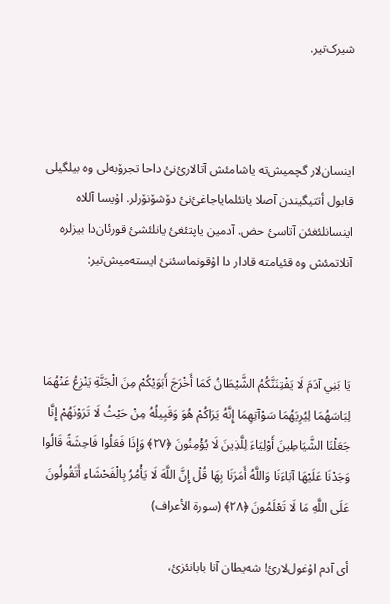شیرک‌تیر.



اینسان‌لار گچمیش‌تە یاشامئش آتالارئ‌نئ داحا تجرۆبەلی وە بیلگیلی قابول أتتیگیندن آصلا یانئلمایاجاغئ‌نئ دۆشۆنۆرلر. اۇیسا آللاە اینسانلئغئن آتاسئ حض. آدمین یاپتئغئ یانلئشئ قورئان‌دا بیزلرە آنلاتمئش وە قئیامتە قادار دا اۇقونماسئنئ ایستەمیش‌تیر:



يَا بَنِي آدَمَ لَا يَفْتِنَنَّكُمُ الشَّيْطَانُ كَمَا أَخْرَجَ أَبَوَيْكُمْ مِنَ الْجَنَّةِ يَنْزِعُ عَنْهُمَا لِبَاسَهُمَا لِيُرِيَهُمَا سَوْآتِهِمَا إِنَّهُ يَرَاكُمْ هُوَ وَقَبِيلُهُ مِنْ حَيْثُ لَا تَرَوْنَهُمْ إِنَّا جَعَلْنَا الشَّيَاطِينَ أَوْلِيَاءَ لِلَّذِينَ لَا يُؤْمِنُونَ ﴿۲۷﴾ وَإِذَا فَعَلُوا فَاحِشَةً قَالُوا وَجَدْنَا عَلَيْهَا آبَاءَنَا وَاللَّهُ أَمَرَنَا بِهَا قُلْ إِنَّ اللَّهَ لَا يَأْمُرُ بِالْفَحْشَاءِ أَتَقُولُونَ عَلَى اللَّهِ مَا لَا تَعْلَمُونَ ﴿۲۸﴾ (سورة الأعراف)

أی آدم اۇغول‌لارئ! شەیطان آنا بابانئزئ،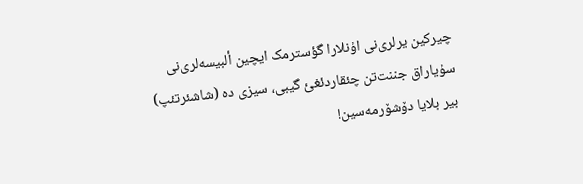چیرکین یرلری‌نی اۇنلارا گؤسترمک ایچین ألبیسەلری‌نی سۇیاراق جننت‌تن چئقاردئغئ گیبی، سیزی دە (شاشئرتئپ) بیر بلایا دۆشۆرمەسین!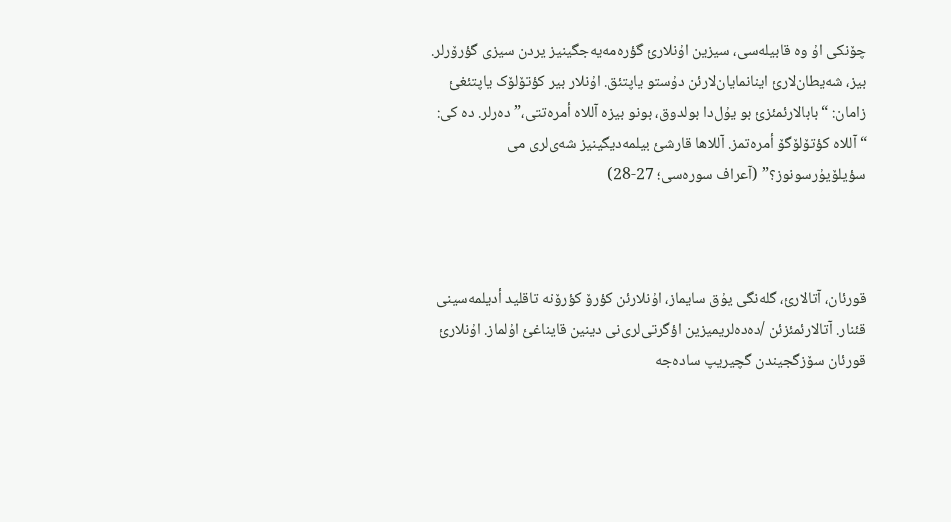چۆنکی اۇ وە قابیلەسی، سیزین اۇنلارئ گؤرەمەیەجگینیز یردن سیزی گؤرۆرلر. بیز، شەیطان‌لارئ اینانمایان‌لارئن دۇستو یاپتئق. اۇنلار بیر کؤتۆلۆک یاپتئغئ زامان: “بابالارئمئزئ بو یۇل‌دا بولدوق، بونو بیزە آللاە أمرەتتی،” دەرلر. دە کی: “آللاە کؤتۆلۆگۆ أمرەتمز. آللاها قارشئ بیلمەدیگینیز شەی‌لری می سؤیلۆیۇرسونوز؟” (آعراف سورەسی؛ 27-28)



قورئان، آتالارئ، گلەنگی یۇق سایماز، اۇنلارئن کؤرۆ کؤرۆنە تاقلید أدیلمەسینی قئنار. آتالارئمئزئن /دەدەلریمیزین اؤگرتی‌لری‌نی دینین قایناغئ اۇلماز. اۇنلارئ قورئان سۆزگجیندن گچیریپ سادەجە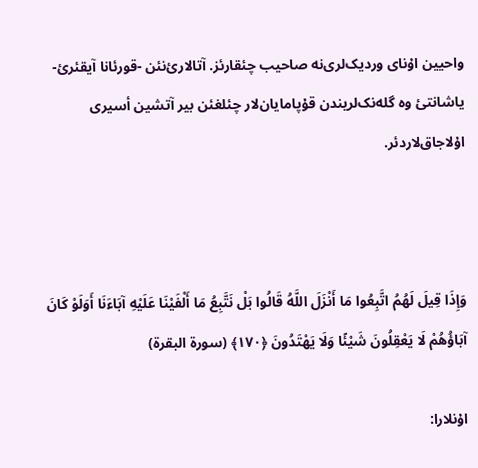واحیین اۇنای وردیک‌لری‌نە صاحیب چئقارئز. آتالارئ‌نئن -قورئانا آیقئرئ- یاشانتئ وە گلەنک‌لریندن قۇپامایان‌لار چئلغئن بیر آتشین أسیری اۇلاجاق‌لاردئر.



وَإِذَا قِيلَ لَهُمُ اتَّبِعُوا مَا أَنْزَلَ اللَّهُ قَالُوا بَلْ نَتَّبِعُ مَا أَلْفَيْنَا عَلَيْهِ آبَاءَنَا أَوَلَوْ كَانَ آبَاؤُهُمْ لَا يَعْقِلُونَ شَيْئًا وَلَا يَهْتَدُونَ ﴿۱۷۰﴾ (سورة البقرة)

اۇنلارا: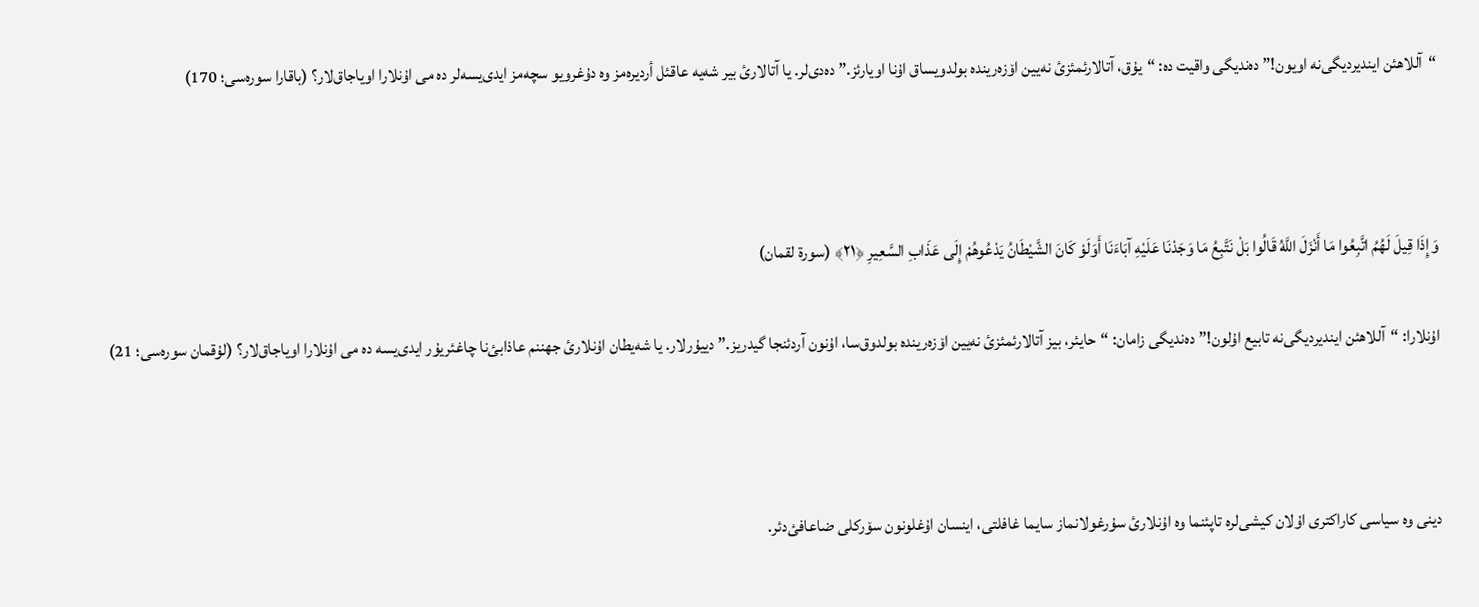“آللاهئن ایندیردیگی‌نە اویون!” دەندیگی واقیت دە: “یۇق، آتالارئمئزئ نەیین اۆزەریندە بولدویساق اۇنا اویارئز.” دەدی‌لر. یا آتالارئ بیر شەیە عاقئل أردیرەمز وە دۇغرویو سچەمز ایدی‌یسەلر دە می اۇنلارا اویاجاق‌لار؟ (باقارا سورەسی؛ 170)



وَإِذَا قِيلَ لَهُمُ اتَّبِعُوا مَا أَنْزَلَ اللَّهُ قَالُوا بَلْ نَتَّبِعُ مَا وَجَدْنَا عَلَيْهِ آبَاءَنَا أَوَلَوْ كَانَ الشَّيْطَانُ يَدْعُوهُمْ إِلَى عَذَابِ السَّعِيرِ ﴿۲۱﴾ (سورة لقمان)

اۇنلارا: “آللاهئن ایندیردیگی‌نە تابیع اۇلون!” دەندیگی زامان: “حایئر، بیز آتالارئمئزئ نەیین اۆزەریندە بولدوق‌سا، اۇنون آردئنجا گیدریز.” دییۇرلار. یا شەیطان اۇنلارئ جهننم عاذابئ‌نا چاغئریۇر ایدی‌یسە دە می اۇنلارا اویاجاق‌لار؟ (لۇقمان سورەسی؛ 21)



دینی وە سیاسی کاراکتری اۇلان کیشی‌لرە تاپئنما وە اۇنلارئ سۇرغولانماز سایما غافلتی، اینسان اۇغلونون سۆرکلی ضاعافئ‌دئر.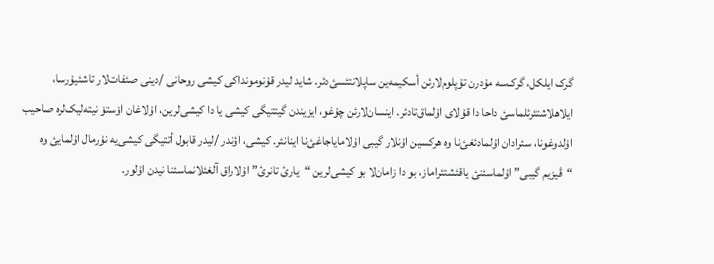گرک ایلکل، گرک‌سە مۇدرن تۇپلوم‌لارئن أسکیمەین ساپلانتئسئ‌دئر. شاید لیدر قۇنومونداکی کیشی روحانی /دینی صئفات‌لار تاشئیۇرسا، ایلاهلاشتئرئلماسئ داحا دا قۇلای اۇلماق‌تادئر. اینسان‌لارئن چۇغو، ایزیندن گیتتیگی کیشی یا دا کیشی‌لرین، اۇلاغان اۆستۆ نیتەلیک‌لرە صاحیب اۇلدوغونا، سئرادان اۇلمادئغئ‌نا وە هرکسین اۇنلار گیبی اۇلامایاجاغئ‌نا اینانئر. کیشی، اؤندر /لیدر قابول أتتیگی کیشی‌یە نۇرمال اۇلمایئ وە “ڤیزیم گیبی” اۇلماسئنئ یاقئشتئراماز، بو دا زامان‌لا بو کیشی‌لرین “یارئ تانرئ” اۇلاراق آلغئلانماسئنا نیدن اۇلور.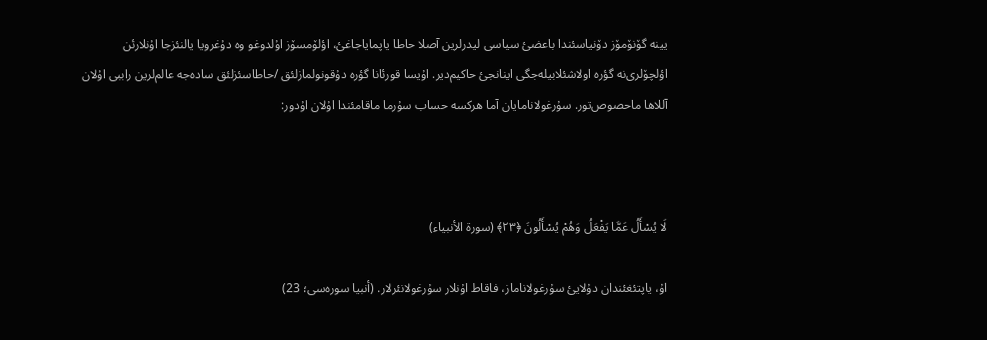یینە گۆنۆمۆز دۆنیاسئندا باعضئ سیاسی لیدرلرین آصلا حاطا یاپمایاجاغئ، اؤلۆمسۆز اۇلدوغو وە دۇغرویا یالنئزجا اۇنلارئن اؤلچۆلری‌نە گؤرە اولاشئلابیلەجگی اینانجئ حاکیم‌دیر. اۇیسا قورئانا گؤرە دۇقونولمازلئق /حاطاسئزلئق سادەجە عالم‌لرین راببی اۇلان آللاها ماحصوص‌تور. سۇرغولانامایان آما هرکسە حساب سۇرما ماقامئندا اۇلان اۇدور:



لَا يُسْأَلُ عَمَّا يَفْعَلُ وَهُمْ يُسْأَلُونَ ﴿۲۳﴾ (سورة الأنبیاء)

اۇ، یاپتئغئندان دۇلایئ سۇرغولاناماز، فاقاط اۇنلار سۇرغولانئرلار. (أنبیا سورەسی؛ 23)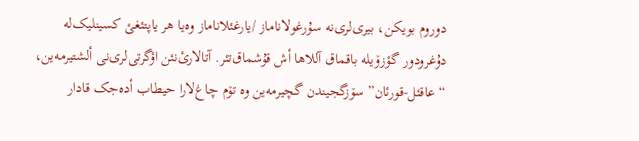دوروم بویکن، بیری‌لری‌نە سۇرغولاناماز /یارغئلاناماز وەیا هر یاپتئغئ کسینلیک‌لە دۇغرودور گؤزۆیلە باقماق آللاها أش قۇشماق‌تئر. آتالارئ‌نئن اؤگرتی‌لری‌نی ألشتیرمەین، “عاقئل-قورئان” سۆزگجیندن گچیرمەین وە تۆم چاغ‌لارا حیطاب أدەجک قادار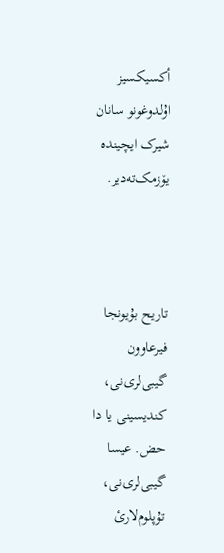أکسیکسیز اۇلدوغونو سانان شیرک ایچیندە یۆزمک‌تەدیر.



تاریح بۇیونجا فیرعاوون گیبی‌لری‌نی، کندیسینی یا دا حض. عیسا گیبی‌لری‌نی، تۇپلوم‌لارئ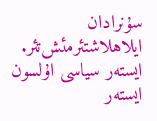سۇنرادان ایلاهلاشتئرمئش‌تئر. ایستەر سیاسی اۇلسون ایستەر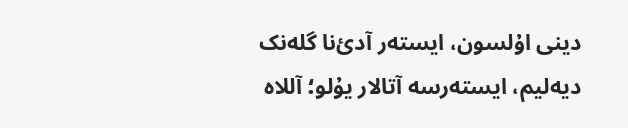دینی اۇلسون، ایستەر آدئ‌نا گلەنک دیەلیم، ایستەرسە آتالار یۇلو؛ آللاە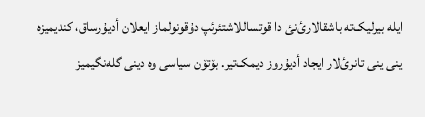ایلە بیرلیک‌تە باشقالارئ‌نئ دا قوتساللاشتئرئپ دۇقونولماز ایعلان أدیۇرساق، کندیمیزە ینی ینی تانرئ‌لار ایجاد أدیۇروز دیمک‌تیر. بۆتۆن سیاسی وە دینی گلەنگیمیز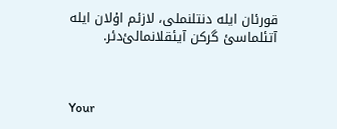قورئان ایلە دنتلنملی، لازئم اۇلان ایلە آتئلماسئ گرکن آیئقلانمالئ‌دئر.



Your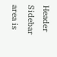Header Sidebar area is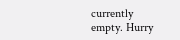currently empty. Hurry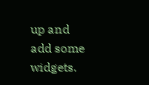up and add some widgets.